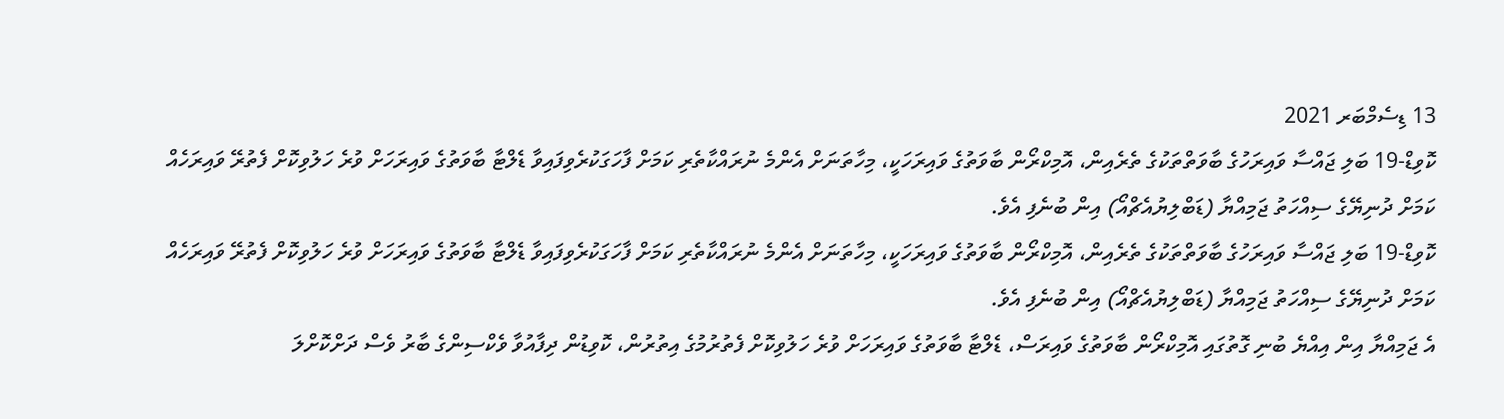13 ޑިސެމްބަރ 2021
ކޮވިޑް-19 ބަލި ޖައްސާ ވައިރަހުގެ ބާވަތްތަކުގެ ތެރެއިން، އޮމިކްރޯން ބާވަތުގެ ވައިރަހަކީ، މިހާތަނަށް އެންމެ ނުރައްކާތެރި ކަމަށް ފާހަގަކުރެވިފައިވާ ޑެލްޓާ ބާވަތުގެ ވައިރަހަށް ވުރެ ހަލުވިކޮށް ފެތުރޭ ވައިރަހެއް ކަމަށް ދުނިޔޭގެ ސިއްހަތު ޖަމިއްޔާ (ޑަބްލިޔުއެޗްއޯ) އިން ބުނެފި އެވެ.
ކޮވިޑް-19 ބަލި ޖައްސާ ވައިރަހުގެ ބާވަތްތަކުގެ ތެރެއިން، އޮމިކްރޯން ބާވަތުގެ ވައިރަހަކީ، މިހާތަނަށް އެންމެ ނުރައްކާތެރި ކަމަށް ފާހަގަކުރެވިފައިވާ ޑެލްޓާ ބާވަތުގެ ވައިރަހަށް ވުރެ ހަލުވިކޮށް ފެތުރޭ ވައިރަހެއް ކަމަށް ދުނިޔޭގެ ސިއްހަތު ޖަމިއްޔާ (ޑަބްލިޔުއެޗްއޯ) އިން ބުނެފި އެވެ.
އެ ޖަމިއްޔާ އިން އިއްޔެ ބުނި ގޮތުގައި އޮމިކްރޯން ބާވަތުގެ ވައިރަސް، ޑެލްޓާ ބާވަތުގެ ވައިރަހަށް ވުރެ ހަލުވިކޮށް ފެތުރުމުގެ އިތުރުން، ކޮވިޑުން ދިފާއުވާ ވެކްސިންގެ ބާރު ވެސް ދަށްކޮށްލަ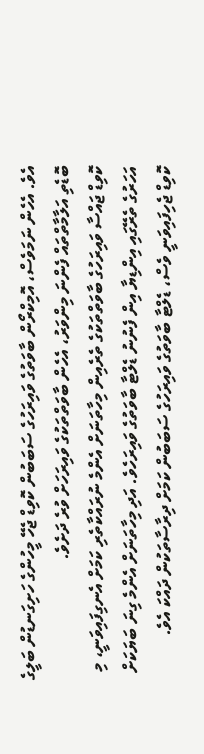އެވެ. އެހެން ނަމަވެސް، އޮމިކްރޯން ބާވަތުގެ ވައިރަހުގެ ސަބަބުން ކޮވިޑް ޖެހޭ މީހުންގެ ހަށިގަނޑުން ބަލީގެ ބޮޑެތި އަލާމާތްތައް ފެންނަ މިންވަރު، އެހެން ބާވަތްތަކުގެ ވައިރަހަށް ވުރެ ދަށެވެ.
ކޮވިޑް ޖައްސާ ވައިރަހުގެ ބާވަތްތަކުގެ ތެރެއިން މިހާތަނަށް އެންމެ ނުރައްކާތެރި ކަމަށް އެނގިފައިވަނީ، މި އަހަރުގެ ތެރޭގައި އިންޑިޔާ އިން ފެނުނު ޑެލްޓާ ބާވަތުގެ ވައިރަހެވެ. އަދި މިހާތަނަށް އެންމެ ގިނަ ބަޔަކަށް ކޮވިޑް ޖެހިފައިވަނީ ވެސް، ޑެލްޓާ ބާވަތުގެ ވައިރަހުގެ ސަބަބުން ކަމަށް ދިރާސާތަކުން ދައްކަ އެވެ.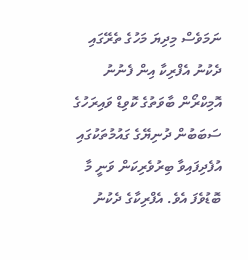ނަމަވެސް މިދިޔަ މަހުގެ ތެރޭގައި ދެކުނު އެފްރިކާ އިން ފެނުނު އޮމިކްރޯން ބާވަތުގެ ކޮވިޑް ވައިރަހުގެ ސަބަބުން ދުނިޔޭގެ ގައުމުތަކުގައި އުފެދިފައިވާ ބިރުވެރިކަން ވަނީ މާ ބޮޑުވެފަ އެވެ. އެފްރިކާގެ ދެކުނު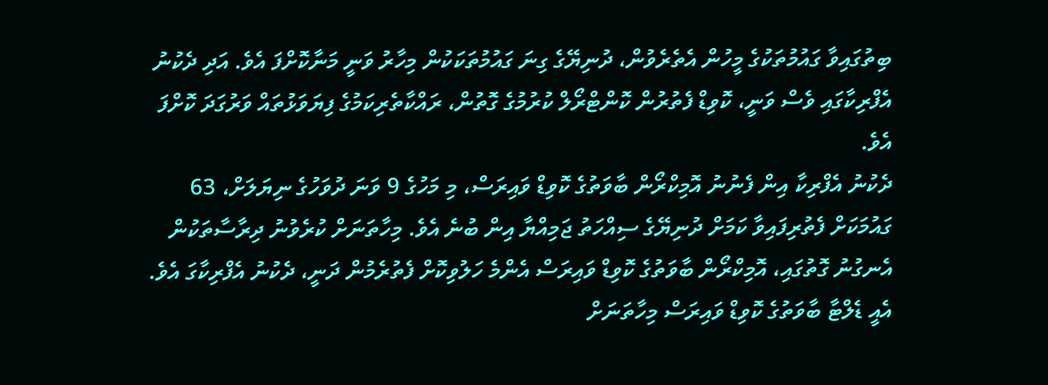ބިތުގައިވާ ގައުމުތަކުގެ މީހުން އެތެރެވުން، ދުނިޔޭގެ ގިނަ ގައުމުތަކަކުން މިހާރު ވަނީ މަނާކޮށްފަ އެވެ. އަދި ދެކުނު އެފްރިކާގައި ވެސް ވަނީ، ކޮވިޑް ފެތުރުން ކޮންޓްރޯލް ކުރުމުގެ ގޮތުން، ރައްކާތެރިކަމުގެ ފިޔަވަޅުތައް ވަރުގަދަ ކޮށްފަ އެވެ.
ދެކުނު އެފްރިކާ އިން ފެނުނު އޮމިކްރޯން ބާވަތުގެ ކޮވިޑް ވައިރަސް، މި މަހުގެ 9 ވަނަ ދުވަހުގެ ނިޔަލަށް، 63 ގައުމަކަށް ފެތުރިފައިވާ ކަމަށް ދުނިޔޭގެ ސިއްހަތު ޖަމިއްޔާ އިން ބުނެ އެވެ. މިހާތަނަށް ކުރެވުނު ދިރާސާތަކުން އެނގުނު ގޮތުގައި، އޮމިކްރޯން ބާވަތުގެ ކޮވިޑް ވައިރަސް އެންމެ ހަލުވިކޮށް ފެތުރެމުން ދަނީ، ދެކުނު އެފްރިކާގަ އެވެ. އެއީ ޑެލްޓާ ބާވަތުގެ ކޮވިޑް ވައިރަސް މިހާތަނަށް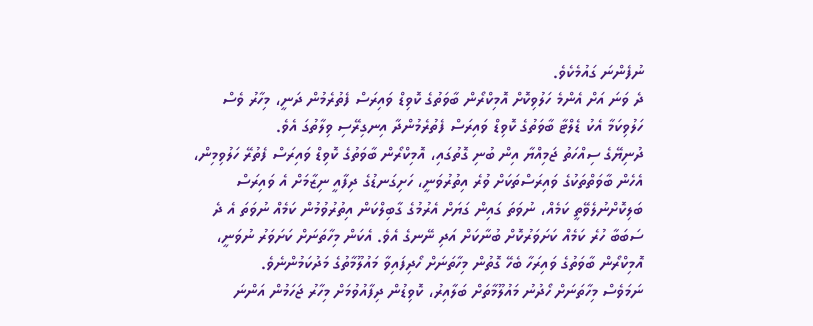ނުފެންނަ ގައުމެކެވެ.
ދެ ވަނަ އަށް އެންމެ ހަލުވިކޮށް އޮމިކްރޯން ބާވަތުގެ ކޮވިޑް ވައިރަސް ފެތުރެމުން ދަނީ، މިހާރު ވެސް ހަލުވިކަމާ އެކު ޑެލްޓާ ބާވަތުގެ ކޮވިޑް ވައިރަސް ފެތުރެމުންދާ އިނގިރޭސި ވިލާތުގަ އެވެ.
ދުނިޔޭގެ ސިއްހަތު ޖަމިއްޔާ އިން ބުނި ގޮތުގައި، އޮމިކްރޯން ބާވަތުގެ ކޮވިޑް ވައިރަސް ފެތުރޭ ހަލުވިމިން، އެހެން ބާވަތްތަކުގެ ވައިރަސްތަކަށް ވުރެ އިތުރުވަނީ، ހަށިގަނޑުގެ ދިފާއީ ނިޒާމަށް އެ ވައިރަސް ބަލިކޮށްނުލެވޭތީ ކަމެއް، ނުވަތަ ގައިން ގަޔަށް އެރުމުގެ ގާބިލްކަން އިތުރުވުމުން ކަމެއް ނުވަތަ އެ ދެ ސަބަބާ ހުރެ ކަމެއް ކަށަވަރުކޮށް ބުނާކަށް އަދި ނޭނގެ އެވެ. އެކަން މިހާތަނަށް ކަށަވަރު ނުވަނީ، އޮމިކްރޯން ބާވަތުގެ ވައިރަހާ ބެހޭ ގޮތުން މިހާތަނަށް ހޯދިފައިވާ މައުލޫމާތުގެ މަދުކަމުންނެވެ.
ނަމަވެސް މިހާތަނަށް ހޯދުނު މައުލޫމާތަށް ބަލާއިރު، ކޮވިޑުން ދިފާއުވުމަށް މިހާރު ޖަހަމުން އަންނަ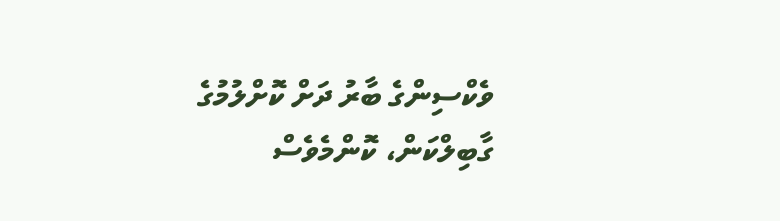ވެކްސިންގެ ބާރު ދަށް ކޮށްލުމުގެ ގާބިލްކަން، ކޮންމެވެސް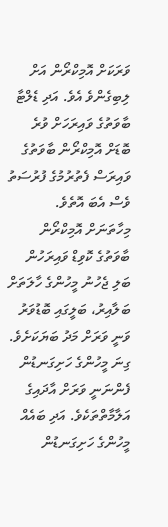ވަރަކަށް އޮމިކްރޯން އަށް ލިބިގެންވެ އެވެ. އަދި ޑެލްޓާ ބާވަތުގެ ވައިރަހަށް ވުރެ ބޮޑަށް އޮމިކްރޯން ބާވަތުގެ ވައިރަސް ފެތުރުމުގެ ފުރުސަތު ވެސް އެބަ އޮތެވެ.
މިހާތަނަށް އޮމިކްރޯން ބާވަތުގެ ކޮވިޑް ވައިރަހުން ބަލި ޖެހުނު މީހުންގެ ހާލަތަށް ބަލާއިރު، ބަލީގައި ބޮޑުވަރު ވަނީ ވަރަށް މަދު ބަޔަކަށެވެ. ގިނަ މީހުންގެ ހަށިގަނޑުން ފެންނަނީ ވަރަށް އާދައިގެ އަލާމާތްތަކެވެ. އަދި ބައެއް މީހުންގެ ހަށިގަނޑުން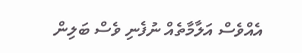އެއްވެސް އަލާމާތެއް ނުފެނި ވެސް ބަލިން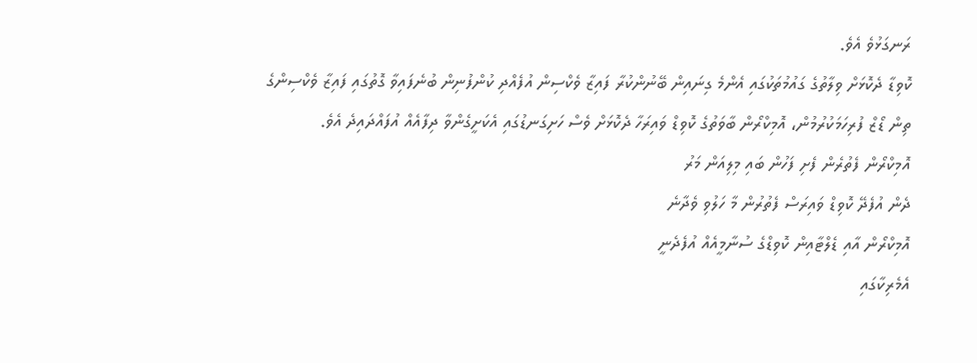ރަނގަޅުވެ އެވެ.
ކޮވިޑާ ދެކޮޅަށް ވިލާތުގެ ގައުމުތަކުގައި އެންމެ ގިނައިން ބޭނުންކުރާ ފައިޒާ ވެކްސިން އުފެއްދި ކުންފުނިން ބުނެފައިވާ ގޮތުގައި ފައިޒާ ވެކްސިންގެ ތިން ޑޯޒް ފުރިހަމަކުރުމުން، އޮމިކްރޯން ބާވަތުގެ ކޮވިޑް ވައިރަހާ ދެކޮޅަށް ވެސް ހަށިގަނޑުގައި އެކަށީގެންވާ ދިފާއެއް އުފައްދައިދެ އެވެ.
އޮމިކްރޯން ފެތުރެން ފެށި ފަހުން ބައި މިލިއަން މަރު
ދެން އުފެދޭ ކޮވިޑް ވައިރަސް ފެތުރުން މާ ހަލުވި ވެދާނެ
އޮމިކްރޯން އާއި ޑެލްޓާއިން ކޮވިޑްގެ ސުނާމީއެއް އުފެދެނީ
އެމެރިކާގައި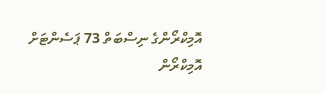އޮމިކްރޯންގެ ނިސްބަތް 73 ޕަސެންޓަށް
އޮމިކްރޯން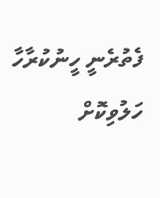ފެތުރެނީ ހީނުކުރާހާ ހަލުވިކޮށް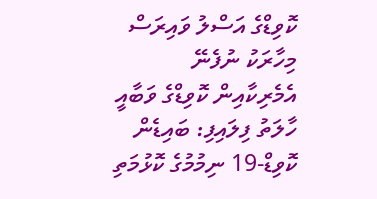ކޮވިޑްގެ އަސްލު ވައިރަސް މިހާރަކު ނުފެނޭ
އެމެރިކާއިން ކޮވިޑްގެ ވަބާއީ ހާލަތު ފިލައިފި: ބައިޑެން
ކޮވިޑް-19 ނިމުމުގެ ކޮޅުމަތި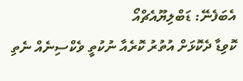އެބަފެނޭ: ޑަބްލިޔޫއެޗްއޯ
ކޮވިޑާ ދެކޮޅަށް އުތުރު ކޮރެއާ ނުކުތީ ވެކްސިނެއް ނެތި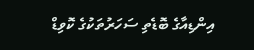އިންޑިއާގެ ބޮޑެތި ސަހަރުތަކުގެ ކޮވިޑް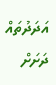އަދަދުތައް ދަށަށް